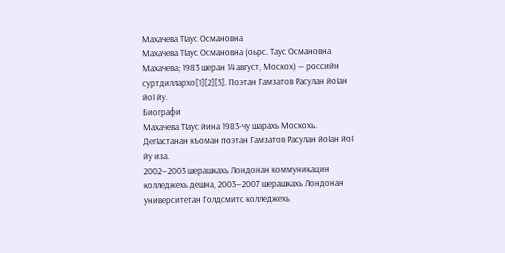Махачева ТIаус Османовна
Махачева ТӀаус Османовна (оьрс. Таус Османовна Махачева; 1983 шеран 14 август, Москох) — российн суртдиллархо[1][2][3]. Поэтан Гамзатов Расулан йоӀан йоI йу.
Биографи
Махачева ТӀаус йина 1983-чу шарахь Москохь. ДегӀастанан къоман поэтан Гамзатов Расулан йоӀан йоI йу иза.
2002—2003 шерашкахь Лондонан коммуникацин колледжехь дешна, 2003—2007 шерашкахь Лондонан университетан Голдсмитс колледжехь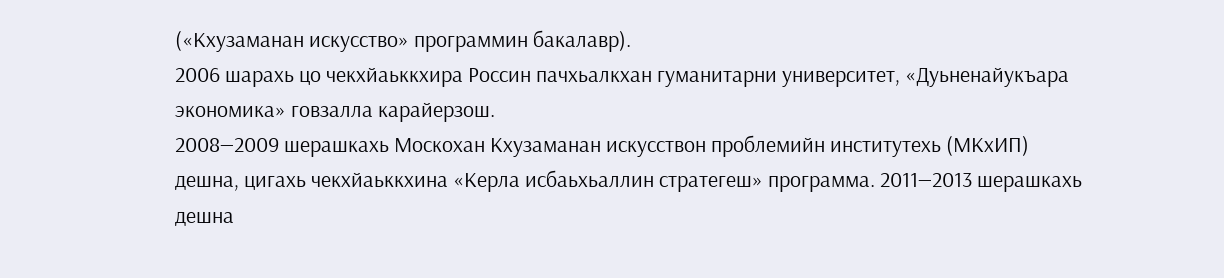(«Кхузаманан искусство» программин бакалавр).
2006 шарахь цо чекхйаьккхира Россин пачхьалкхан гуманитарни университет, «Дуьненайукъара экономика» говзалла карайерзош.
2008—2009 шерашкахь Москохан Кхузаманан искусствон проблемийн институтехь (МКхИП) дешна, цигахь чекхйаьккхина «Керла исбаьхьаллин стратегеш» программа. 2011—2013 шерашкахь дешна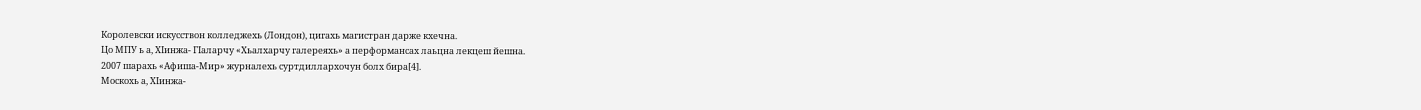Королевски искусствон колледжехь (Лондон), цигахь магистран дарже кхечна.
Цо МПУ ь а, ХӀинжа- ГӀаларчу «Хьалхарчу галереяхь» а перформансах лаьцна лекцеш йешна.
2007 шарахь «Афиша-Мир» журналехь суртдиллархочун болх бира[4].
Москохь а, ХӀинжа-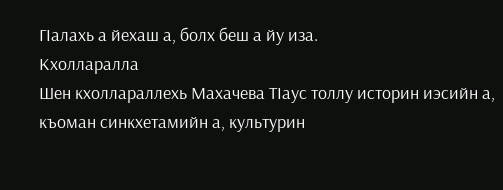ГӀалахь а йехаш а, болх беш а йу иза.
Кхолларалла
Шен кхоллараллехь Махачева ТӀаус толлу историн иэсийн а, къоман синкхетамийн а, культурин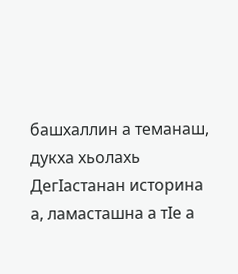башхаллин а теманаш, дукха хьолахь ДегӀастанан историна а, ламасташна а тӀе а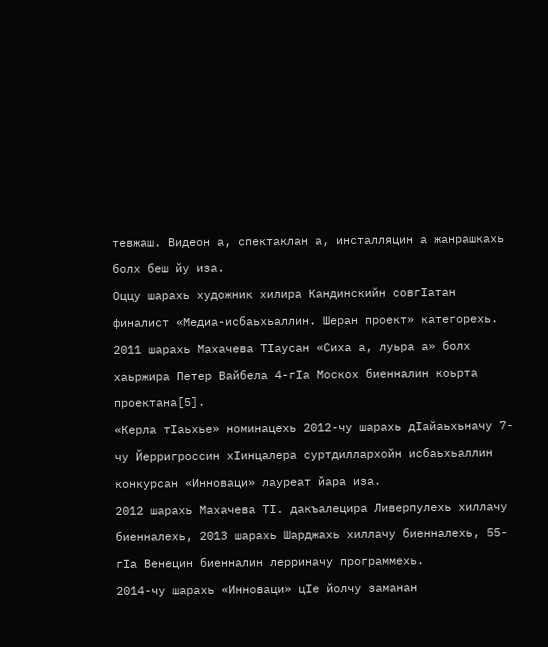тевжаш. Видеон а, спектаклан а, инсталляцин а жанрашкахь болх беш йу иза.
Оццу шарахь художник хилира Кандинскийн совгӀатан финалист «Медиа-исбаьхьаллин. Шеран проект» категорехь. 2011 шарахь Махачева ТӀаусан «Сиха а, луьра а» болх хаьржира Петер Вайбела 4-гӀа Москох биенналин коьрта проектана[5].
«Керла тӀаьхье» номинацехь 2012-чу шарахь дӀайаьхьначу 7-чу Йерригроссин хӀинцалера суртдиллархойн исбаьхьаллин конкурсан «Инноваци» лауреат йара иза.
2012 шарахь Махачева ТӀ. дакъалецира Ливерпулехь хиллачу биенналехь, 2013 шарахь Шарджахь хиллачу биенналехь, 55-гӀа Венецин биенналин лерриначу программехь.
2014-чу шарахь «Инноваци» цӀе йолчу заманан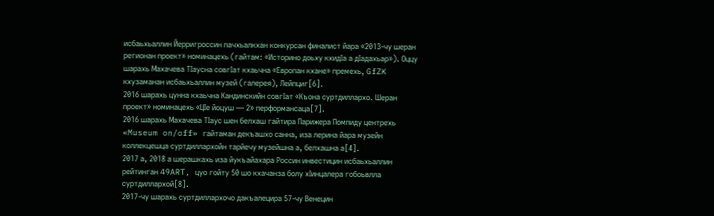исбаьхьаллин Йерригроссин пачхьалкхан конкурсан финалист йара «2013-чу шеран регионан проект» номинацехь (гайтам: «Историно доьху кхидӀа а дӀадахьар»). Оццу шарахь Махачева ТӀаусна совгӀат кхаьчна «Европан кхане» премехь, GfZK кхузаманан исбаьхьаллин музей (галерея), Лейпциг[6].
2016 шарахь цунна кхаьчна Кандинскийн совгӀат «Къона суртдиллархо. Шеран проект» номинацехь «ЦӀе йоцуш — 2» перформансаца[7].
2016 шарахь Махачева ТӀаус шен белхаш гайтира Парижера Помпиду центрехь «Museum on/off» гайтаман декъашхо санна, иза лерина йара музейн коллекцешца суртдиллархойн тарйечу музейшна а, белхашна а[4].
2017 а, 2018 а шерашкахь иза йукъайахара Россин инвестицин исбаьхьаллин рейтинган 49ART, цуо гойту 50 шо кхачанза болу хӀинцалера гобоьвлла суртдиллархой[8].
2017-чу шарахь суртдиллархочо дакъалецира 57-чу Венецин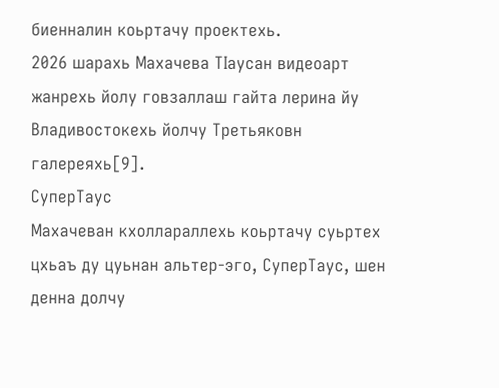биенналин коьртачу проектехь.
2026 шарахь Махачева ТӀаусан видеоарт жанрехь йолу говзаллаш гайта лерина йу Владивостокехь йолчу Третьяковн галереяхь[9].
СуперТаус
Махачеван кхоллараллехь коьртачу суьртех цхьаъ ду цуьнан альтер-эго, СуперТаус, шен денна долчу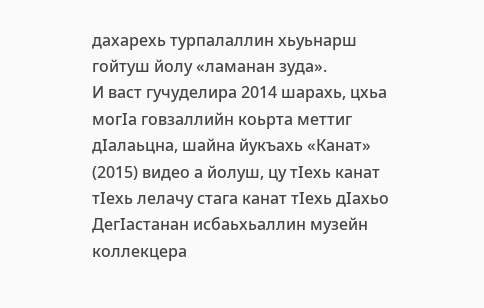дахарехь турпалаллин хьуьнарш гойтуш йолу «ламанан зуда».
И васт гучуделира 2014 шарахь, цхьа могӀа говзаллийн коьрта меттиг дӀалаьцна, шайна йукъахь «Канат» (2015) видео а йолуш, цу тӀехь канат тӀехь лелачу стага канат тӀехь дӀахьо ДегӀастанан исбаьхьаллин музейн коллекцера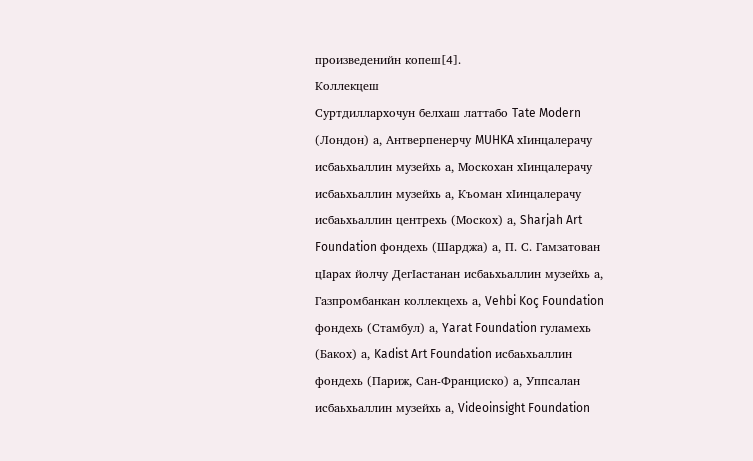произведенийн копеш[4].
Коллекцеш
Суртдиллархочун белхаш латтабо Tate Modern (Лондон) а, Антверпенерчу MUHKA хӀинцалерачу исбаьхьаллин музейхь а, Москохан хӀинцалерачу исбаьхьаллин музейхь а, Къоман хӀинцалерачу исбаьхьаллин центрехь (Москох) а, Sharjah Art Foundation фондехь (Шарджа) а, П. С. Гамзатован цӀарах йолчу ДегӀастанан исбаьхьаллин музейхь а, Газпромбанкан коллекцехь а, Vehbi Koç Foundation фондехь (Стамбул) а, Yarat Foundation гуламехь (Бакох) а, Kadist Art Foundation исбаьхьаллин фондехь (Париж, Сан-Франциско) а, Уппсалан исбаьхьаллин музейхь а, Videoinsight Foundation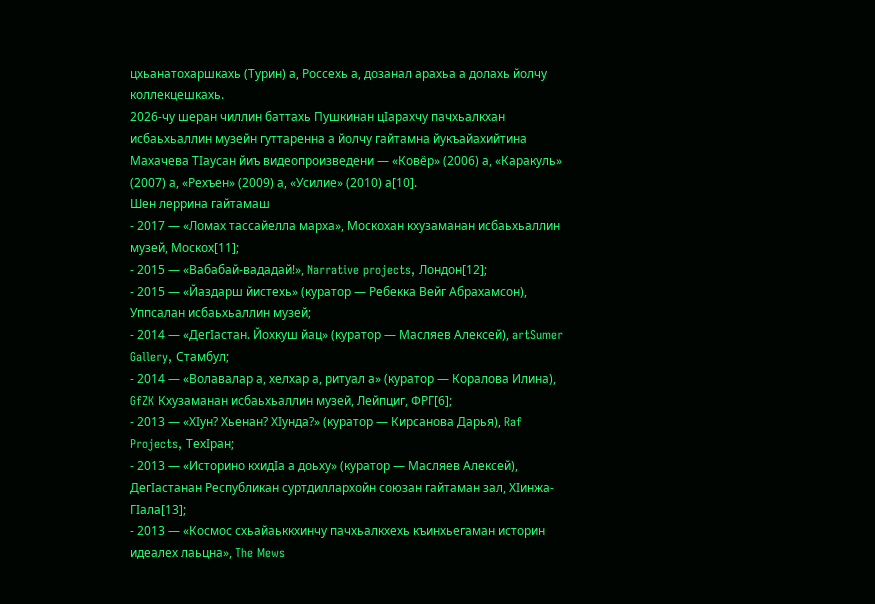цхьанатохаршкахь (Турин) а, Россехь а, дозанал арахьа а долахь йолчу коллекцешкахь.
2026-чу шеран чиллин баттахь Пушкинан цӀарахчу пачхьалкхан исбаьхьаллин музейн гуттаренна а йолчу гайтамна йукъайахийтина Махачева ТӀаусан йиъ видеопроизведени — «Ковёр» (2006) а, «Каракуль» (2007) а, «Рехъен» (2009) а, «Усилие» (2010) а[10].
Шен леррина гайтамаш
- 2017 — «Ломах тассайелла марха», Москохан кхузаманан исбаьхьаллин музей, Москох[11];
- 2015 — «Вабабай-вададай!», Narrative projects, Лондон[12];
- 2015 — «Йаздарш йистехь» (куратор — Ребекка Вейг Абрахамсон), Уппсалан исбаьхьаллин музей;
- 2014 — «ДегӀастан. Йохкуш йац» (куратор — Масляев Алексей), artSumer Gallery, Стамбул;
- 2014 — «Волавалар а, хелхар а, ритуал а» (куратор — Коралова Илина), GfZK Кхузаманан исбаьхьаллин музей, Лейпциг, ФРГ[6];
- 2013 — «ХӀун? Хьенан? ХӀунда?» (куратор — Кирсанова Дарья), Raf Projects, ТехӀран;
- 2013 — «Историно кхидӀа а доьху» (куратор — Масляев Алексей), ДегӀастанан Республикан суртдиллархойн союзан гайтаман зал, ХӀинжа-ГӀала[13];
- 2013 — «Космос схьайаьккхинчу пачхьалкхехь къинхьегаман историн идеалех лаьцна», The Mews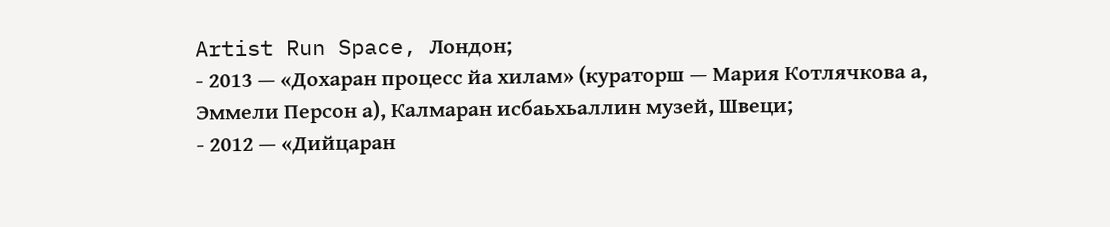Artist Run Space, Лондон;
- 2013 — «Дохаран процесс йа хилам» (кураторш — Мария Котлячкова а, Эммели Персон а), Калмаран исбаьхьаллин музей, Швеци;
- 2012 — «Дийцаран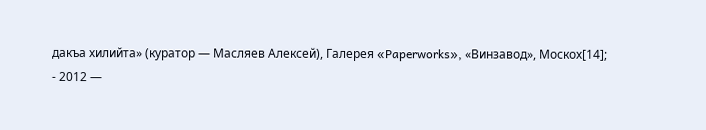дакъа хилийта» (куратор — Масляев Алексей), Галерея «Paperworks», «Винзавод», Москох[14];
- 2012 —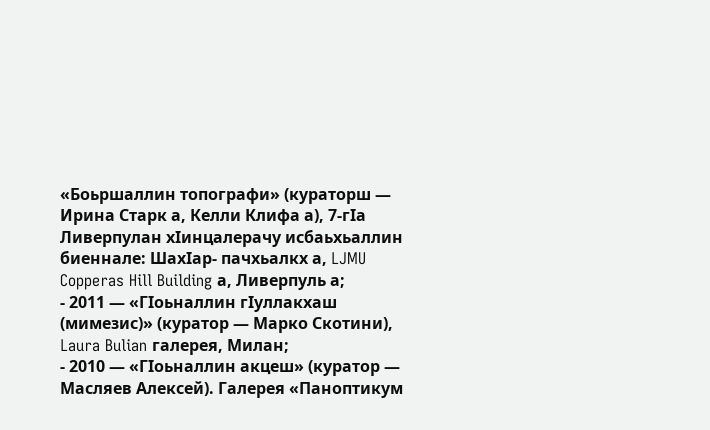«Боьршаллин топографи» (кураторш — Ирина Старк а, Келли Клифа а), 7-гӀа Ливерпулан хӀинцалерачу исбаьхьаллин биеннале: ШахӀар- пачхьалкх а, LJMU Copperas Hill Building а, Ливерпуль а;
- 2011 — «ГӀоьналлин гӀуллакхаш (мимезис)» (куратор — Марко Скотини), Laura Bulian галерея, Милан;
- 2010 — «ГӀоьналлин акцеш» (куратор — Масляев Алексей). Галерея «Паноптикум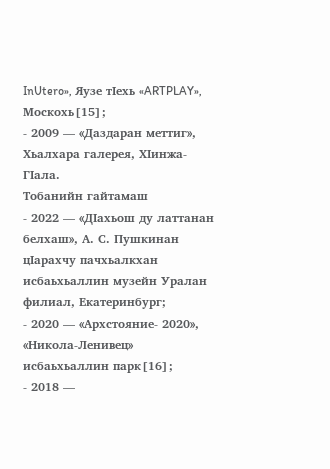InUtero», Яузе тӀехь «ARTPLAY», Москохь[15];
- 2009 — «Даздаран меттиг», Хьалхара галерея, ХӀинжа-ГӀала.
Тобанийн гайтамаш
- 2022 — «ДӀахьош ду латтанан белхаш», А. С. Пушкинан цӀарахчу пачхьалкхан исбаьхьаллин музейн Уралан филиал, Екатеринбург;
- 2020 — «Архстояние- 2020», «Никола-Ленивец» исбаьхьаллин парк[16];
- 2018 —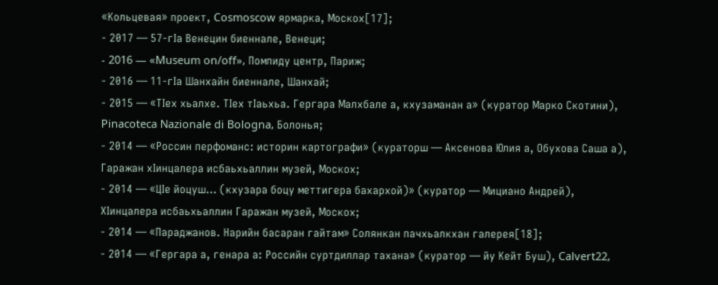«Кольцевая» проект, Cosmoscow ярмарка, Москох[17];
- 2017 — 57-гӀа Венецин биеннале, Венеци;
- 2016 — «Museum on/off», Помпиду центр, Париж;
- 2016 — 11-гӀа Шанхайн биеннале, Шанхай;
- 2015 — «ТӀех хьалхе. ТӀех тӀаьхьа. Гергара Малхбале а, кхузаманан а» (куратор Марко Скотини), Pinacoteca Nazionale di Bologna, Болонья;
- 2014 — «Россин перфоманс: историн картографи» (кураторш — Аксенова Юлия а, Обухова Саша а), Гаражан хӀинцалера исбаьхьаллин музей, Москох;
- 2014 — «ЦӀе йоцуш… (кхузара боцу меттигера бахархой)» (куратор — Мициано Андрей), ХӀинцалера исбаьхьаллин Гаражан музей, Москох;
- 2014 — «Параджанов. Нарийн басаран гайтам» Солянкан пачхьалкхан галерея[18];
- 2014 — «Гергара а, генара а: Российн суртдиллар тахана» (куратор — йу Кейт Буш), Calvert22,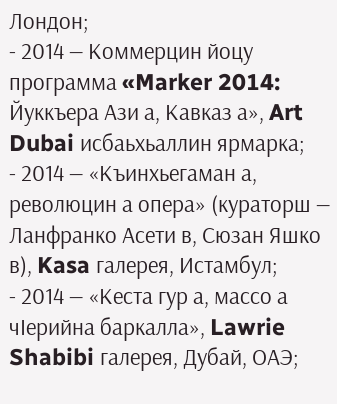Лондон;
- 2014 — Коммерцин йоцу программа «Marker 2014: Йуккъера Ази а, Кавказ а», Art Dubai исбаьхьаллин ярмарка;
- 2014 — «Къинхьегаман а, революцин а опера» (кураторш — Ланфранко Асети в, Сюзан Яшко в), Kasa галерея, Истамбул;
- 2014 — «Кеста гур а, массо а чӀерийна баркалла», Lawrie Shabibi галерея, Дубай, ОАЭ;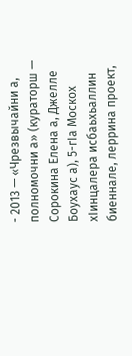- 2013 — «Чрезвычайни а, полномочни а» (кураторш — Сорокина Елена а, Джелле Боухаус а), 5-гӀа Москох хӀинцалера исбаьхьаллин биеннале, леррина проект,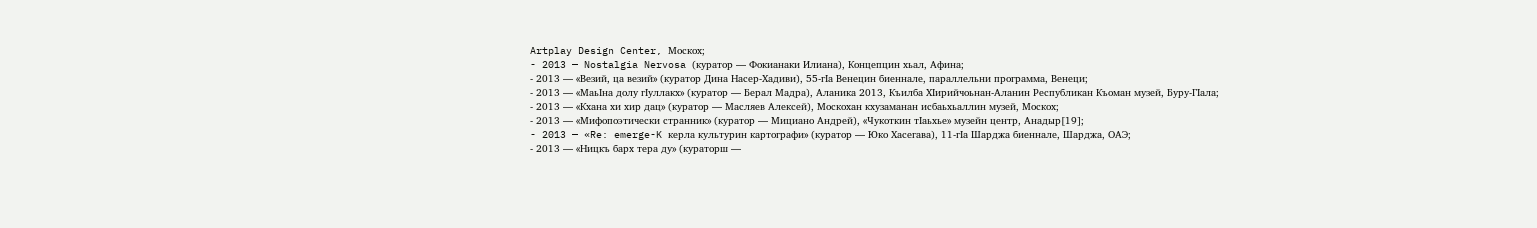Artplay Design Center, Москох;
- 2013 — Nostalgia Nervosa (куратор — Фокианаки Илиана), Концепцин хьал, Афина;
- 2013 — «Везий, ца везий» (куратор Дина Насер-Хадиви), 55-гӀа Венецин биеннале, параллельни программа, Венеци;
- 2013 — «МаьӀна долу гӀуллакх» (куратор — Берал Мадра), Аланика 2013, Къилба ХӀирийчоьнан-Аланин Республикан Къоман музей, Буру-ГӀала;
- 2013 — «Кхана хи хир дац» (куратор — Масляев Алексей), Москохан кхузаманан исбаьхьаллин музей, Москох;
- 2013 — «Мифопоэтически странник» (куратор — Мициано Андрей), «Чукоткин тӀаьхье» музейн центр, Анадыр[19];
- 2013 — «Re: emerge-K керла культурин картографи» (куратор — Юко Хасегава), 11-гӀа Шарджа биеннале, Шарджа, ОАЭ;
- 2013 — «Ницкъ барх тера ду» (кураторш —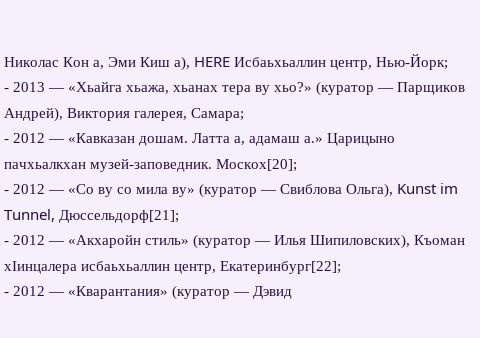Николас Кон а, Эми Киш а), HERE Исбаьхьаллин центр, Нью-Йорк;
- 2013 — «Хьайга хьажа, хьанах тера ву хьо?» (куратор — Парщиков Андрей), Виктория галерея, Самара;
- 2012 — «Кавказан дошам. Латта а, адамаш а.» Царицыно пачхьалкхан музей-заповедник. Москох[20];
- 2012 — «Со ву со мила ву» (куратор — Свиблова Ольга), Kunst im Tunnel, Дюссельдорф[21];
- 2012 — «Акхаройн стиль» (куратор — Илья Шипиловских), Къоман хӀинцалера исбаьхьаллин центр, Екатеринбург[22];
- 2012 — «Кварантания» (куратор — Дэвид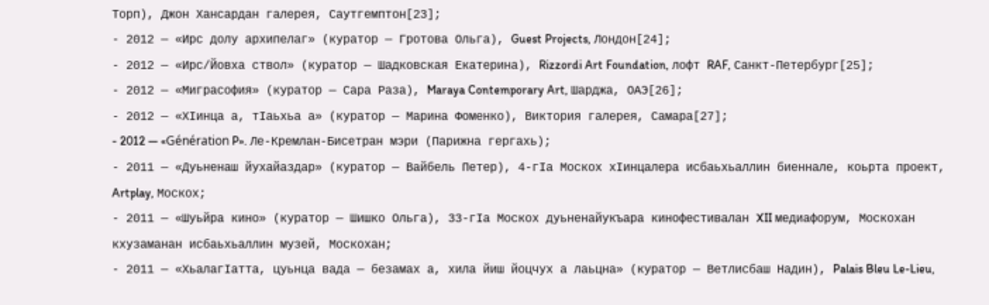Торп), Джон Хансардан галерея, Саутгемптон[23];
- 2012 — «Ирс долу архипелаг» (куратор — Гротова Ольга), Guest Projects, Лондон[24];
- 2012 — «Ирс/Йовха ствол» (куратор — Шадковская Екатерина), Rizzordi Art Foundation, лофт RAF, Санкт-Петербург[25];
- 2012 — «Миграсофия» (куратор — Сара Раза), Maraya Contemporary Art, Шарджа, ОАЭ[26];
- 2012 — «ХӀинца а, тӀаьхьа а» (куратор — Марина Фоменко), Виктория галерея, Самара[27];
- 2012 — «Génération P». Ле-Кремлан-Бисетран мэри (Парижна гергахь);
- 2011 — «Дуьненаш йухайаздар» (куратор — Вайбель Петер), 4-гӀа Москох хӀинцалера исбаьхьаллин биеннале, коьрта проект, Artplay, Москох;
- 2011 — «Шуьйра кино» (куратор — Шишко Ольга), 33-гӀа Москох дуьненайукъара кинофестивалан XII медиафорум, Москохан кхузаманан исбаьхьаллин музей, Москохан;
- 2011 — «ХьалагӀатта, цуьнца вада — безамах а, хила йиш йоцчух а лаьцна» (куратор — Ветлисбаш Надин), Palais Bleu Le-Lieu,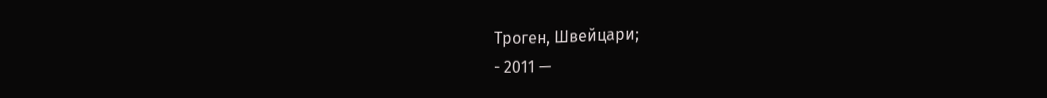Троген, Швейцари;
- 2011 —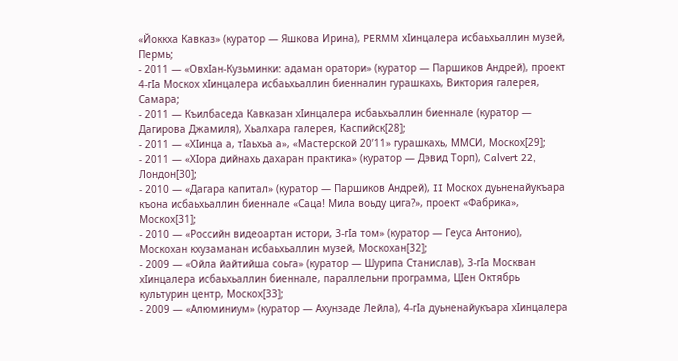«Йоккха Кавказ» (куратор — Яшкова Ирина), PERMM хӀинцалера исбаьхьаллин музей, Пермь;
- 2011 — «ОвхӀан-Кузьминки: адаман оратори» (куратор — Паршиков Андрей), проект 4-гӀа Москох хӀинцалера исбаьхьаллин биенналин гурашкахь, Виктория галерея, Самара;
- 2011 — Къилбаседа Кавказан хӀинцалера исбаьхьаллин биеннале (куратор — Дагирова Джамиля), Хьалхара галерея, Каспийск[28];
- 2011 — «ХӀинца а, тӀаьхьа а», «Мастерской 20’11» гурашкахь, ММСИ, Москох[29];
- 2011 — «ХӀора дийнахь дахаран практика» (куратор — Дэвид Торп), Calvert 22, Лондон[30];
- 2010 — «Дагара капитал» (куратор — Паршиков Андрей), II Москох дуьненайукъара къона исбаьхьаллин биеннале «Саца! Мила воьду цига?», проект «Фабрика», Москох[31];
- 2010 — «Российн видеоартан истори, 3-гӀа том» (куратор — Геуса Антонио), Москохан кхузаманан исбаьхьаллин музей, Москохан[32];
- 2009 — «Ойла йайтийша соьга» (куратор — Шурипа Станислав), 3-гӀа Москван хӀинцалера исбаьхьаллин биеннале, параллельни программа, ЦӀен Октябрь культурин центр, Москох[33];
- 2009 — «Алюминиум» (куратор — Ахунзаде Лейла), 4-гӀа дуьненайукъара хӀинцалера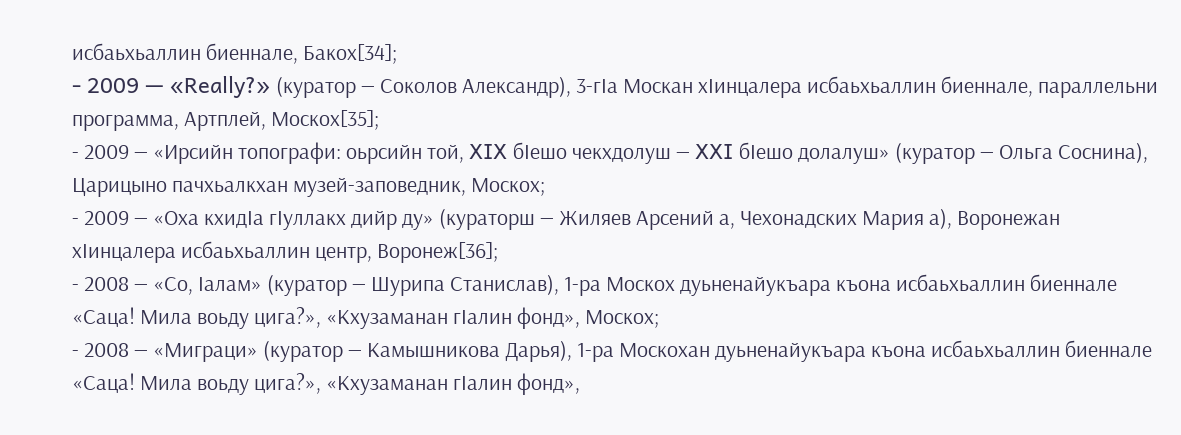исбаьхьаллин биеннале, Бакох[34];
- 2009 — «Really?» (куратор — Соколов Александр), 3-гӀа Москан хӀинцалера исбаьхьаллин биеннале, параллельни программа, Артплей, Москох[35];
- 2009 — «Ирсийн топографи: оьрсийн той, XIX бӀешо чекхдолуш — XXI бӀешо долалуш» (куратор — Ольга Соснина), Царицыно пачхьалкхан музей-заповедник, Москох;
- 2009 — «Оха кхидӀа гӀуллакх дийр ду» (кураторш — Жиляев Арсений а, Чехонадских Мария а), Воронежан хӀинцалера исбаьхьаллин центр, Воронеж[36];
- 2008 — «Со, Ӏалам» (куратор — Шурипа Станислав), 1-ра Москох дуьненайукъара къона исбаьхьаллин биеннале «Саца! Мила воьду цига?», «Кхузаманан гӀалин фонд», Москох;
- 2008 — «Миграци» (куратор — Камышникова Дарья), 1-ра Москохан дуьненайукъара къона исбаьхьаллин биеннале «Саца! Мила воьду цига?», «Кхузаманан гӀалин фонд»,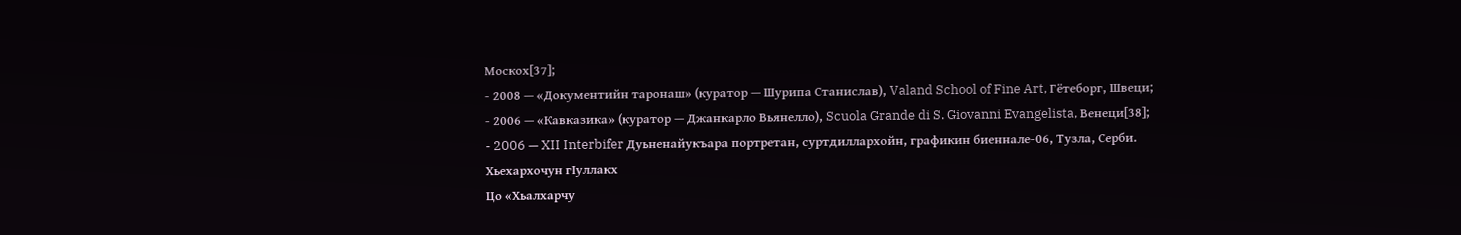Москох[37];
- 2008 — «Документийн таронаш» (куратор — Шурипа Станислав), Valand School of Fine Art, Гётеборг, Швеци;
- 2006 — «Кавказика» (куратор — Джанкарло Вьянелло), Scuola Grande di S. Giovanni Evangelista, Венеци[38];
- 2006 — XII Interbifer Дуьненайукъара портретан, суртдиллархойн, графикин биеннале-06, Тузла, Серби.
Хьехархочун гӀуллакх
Цо «Хьалхарчу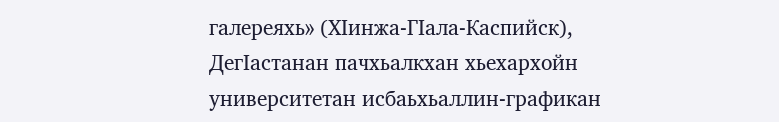галереяхь» (ХӀинжа-ГӀала-Каспийск), ДегӀастанан пачхьалкхан хьехархойн университетан исбаьхьаллин-графикан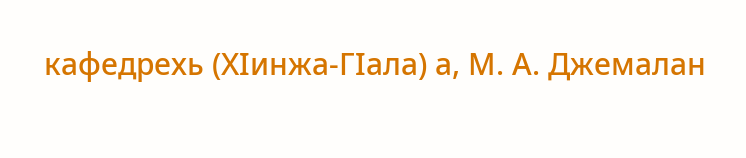кафедрехь (ХӀинжа-ГӀала) а, М. А. Джемалан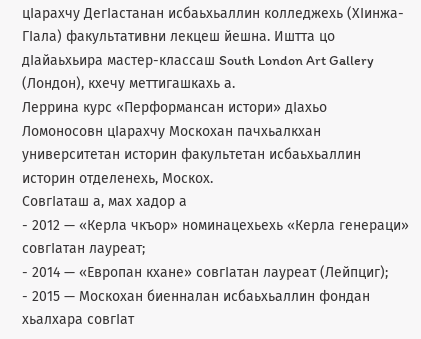цӀарахчу ДегӀастанан исбаьхьаллин колледжехь (ХӀинжа-ГӀала) факультативни лекцеш йешна. Иштта цо дӀайаьхьира мастер-классаш South London Art Gallery (Лондон), кхечу меттигашкахь а.
Леррина курс «Перформансан истори» дӀахьо Ломоносовн цӀарахчу Москохан пачхьалкхан университетан историн факультетан исбаьхьаллин историн отделенехь, Москох.
СовгӀаташ а, мах хадор а
- 2012 — «Керла чкъор» номинацехьехь «Керла генераци» совгӀатан лауреат;
- 2014 — «Европан кхане» совгӀатан лауреат (Лейпциг);
- 2015 — Москохан биенналан исбаьхьаллин фондан хьалхара совгӀат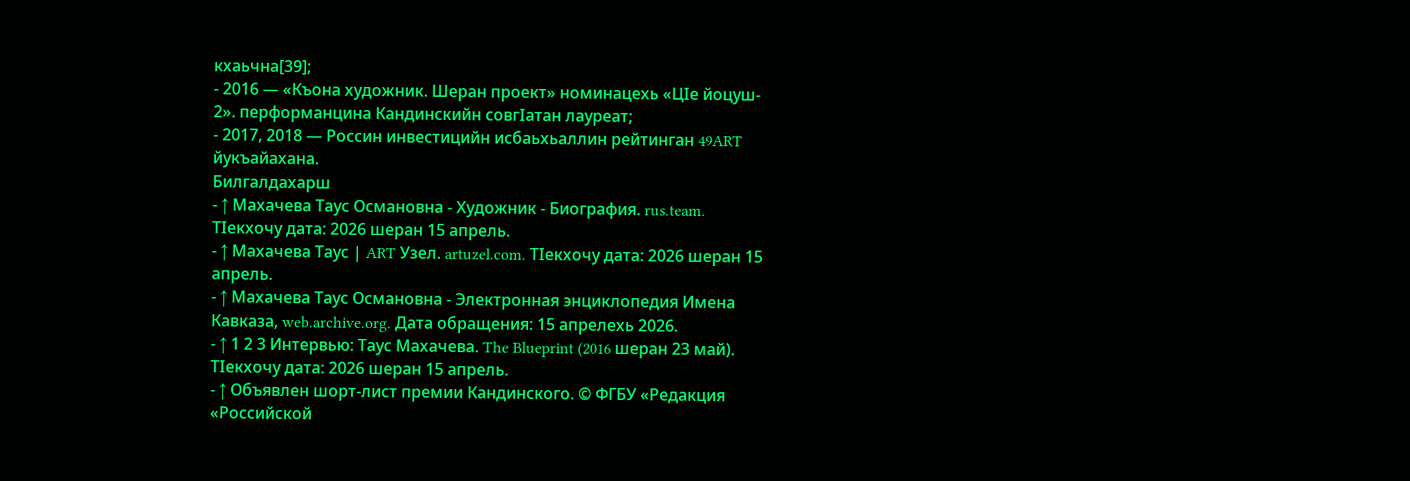кхаьчна[39];
- 2016 — «Къона художник. Шеран проект» номинацехь «ЦӀе йоцуш- 2». перформанцина Кандинскийн совгӀатан лауреат;
- 2017, 2018 — Россин инвестицийн исбаьхьаллин рейтинган 49ART йукъайахана.
Билгалдахарш
- ↑ Махачева Таус Османовна - Художник - Биография. rus.team. ТӀекхочу дата: 2026 шеран 15 апрель.
- ↑ Махачева Таус | ART Узел. artuzel.com. ТӀекхочу дата: 2026 шеран 15 апрель.
- ↑ Махачева Таус Османовна - Электронная энциклопедия Имена Кавказа, web.archive.org. Дата обращения: 15 апрелехь 2026.
- ↑ 1 2 3 Интервью: Таус Махачева. The Blueprint (2016 шеран 23 май). ТӀекхочу дата: 2026 шеран 15 апрель.
- ↑ Объявлен шорт-лист премии Кандинского. © ФГБУ «Редакция «Российской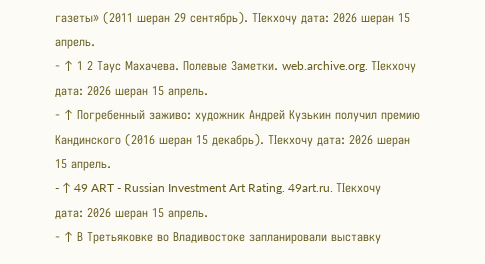газеты» (2011 шеран 29 сентябрь). ТӀекхочу дата: 2026 шеран 15 апрель.
- ↑ 1 2 Таус Махачева. Полевые Заметки. web.archive.org. ТӀекхочу дата: 2026 шеран 15 апрель.
- ↑ Погребенный заживо: художник Андрей Кузькин получил премию Кандинского (2016 шеран 15 декабрь). ТӀекхочу дата: 2026 шеран 15 апрель.
- ↑ 49 ART - Russian Investment Art Rating. 49art.ru. ТӀекхочу дата: 2026 шеран 15 апрель.
- ↑ В Третьяковке во Владивостоке запланировали выставку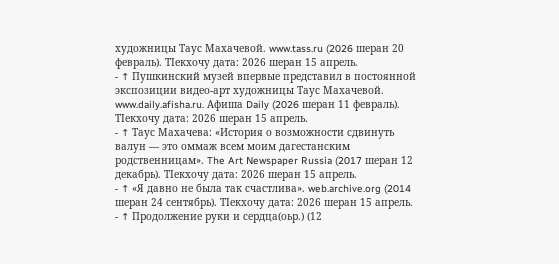художницы Таус Махачевой. www.tass.ru (2026 шеран 20 февраль). ТӀекхочу дата: 2026 шеран 15 апрель.
- ↑ Пушкинский музей впервые представил в постоянной экспозиции видео-арт художницы Таус Махачевой. www.daily.afisha.ru. Афиша Daily (2026 шеран 11 февраль). ТӀекхочу дата: 2026 шеран 15 апрель.
- ↑ Таус Махачева: «История о возможности сдвинуть валун — это оммаж всем моим дагестанским родственницам». The Art Newspaper Russia (2017 шеран 12 декабрь). ТӀекхочу дата: 2026 шеран 15 апрель.
- ↑ «Я давно не была так счастлива». web.archive.org (2014 шеран 24 сентябрь). ТӀекхочу дата: 2026 шеран 15 апрель.
- ↑ Продолжение руки и сердца(оьр.) (12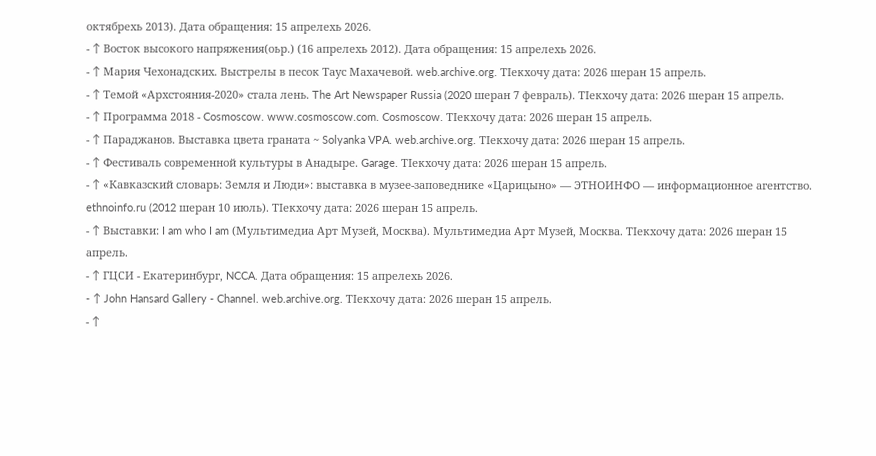октябрехь 2013). Дата обращения: 15 апрелехь 2026.
- ↑ Восток высокого напряжения(оьр.) (16 апрелехь 2012). Дата обращения: 15 апрелехь 2026.
- ↑ Мария Чехонадских. Выстрелы в песок Таус Махачевой. web.archive.org. ТӀекхочу дата: 2026 шеран 15 апрель.
- ↑ Темой «Архстояния-2020» стала лень. The Art Newspaper Russia (2020 шеран 7 февраль). ТӀекхочу дата: 2026 шеран 15 апрель.
- ↑ Программа 2018 - Cosmoscow. www.cosmoscow.com. Cosmoscow. ТӀекхочу дата: 2026 шеран 15 апрель.
- ↑ Параджанов. Выставка цвета граната ~ Solyanka VPA. web.archive.org. ТӀекхочу дата: 2026 шеран 15 апрель.
- ↑ Фестиваль современной культуры в Анадыре. Garage. ТӀекхочу дата: 2026 шеран 15 апрель.
- ↑ «Кавказский словарь: Земля и Люди»: выставка в музее-заповеднике «Царицыно» — ЭТНОИНФО — информационное агентство. ethnoinfo.ru (2012 шеран 10 июль). ТӀекхочу дата: 2026 шеран 15 апрель.
- ↑ Выставки: I am who I am (Мультимедиа Арт Музей, Москва). Мультимедиа Арт Музей, Москва. ТӀекхочу дата: 2026 шеран 15 апрель.
- ↑ ГЦСИ - Екатеринбург, NCCA. Дата обращения: 15 апрелехь 2026.
- ↑ John Hansard Gallery - Channel. web.archive.org. ТӀекхочу дата: 2026 шеран 15 апрель.
- ↑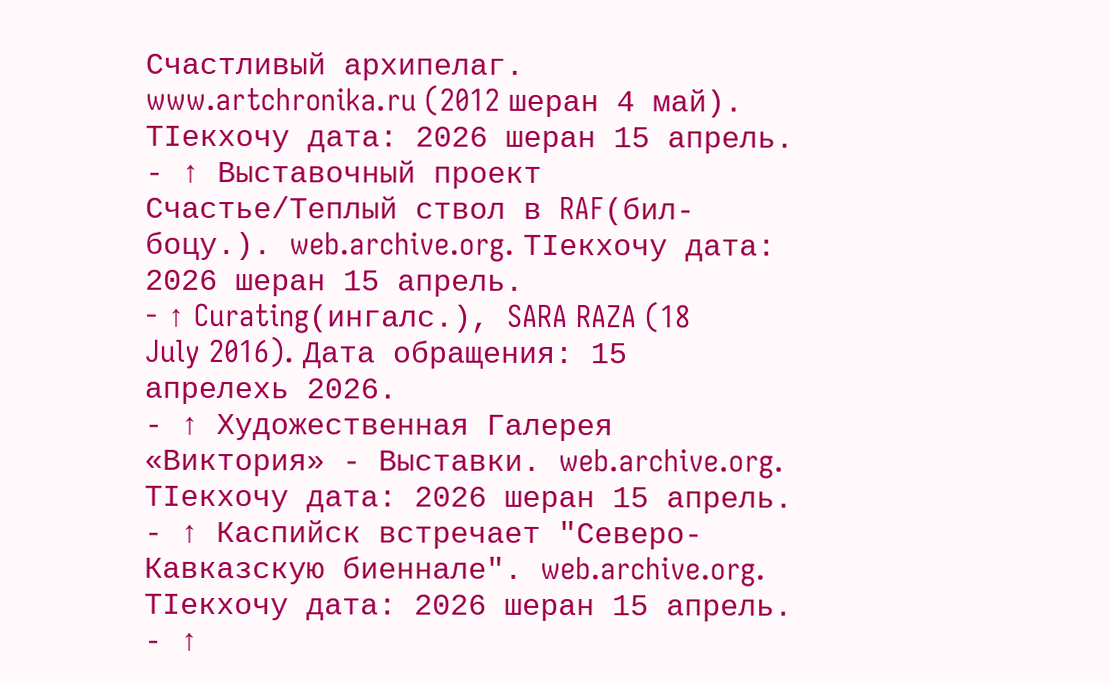Счастливый архипелаг. www.artchronika.ru (2012 шеран 4 май). ТӀекхочу дата: 2026 шеран 15 апрель.
- ↑ Выставочный проект Счастье/Теплый ствол в RAF(бил-боцу.). web.archive.org. ТӀекхочу дата: 2026 шеран 15 апрель.
- ↑ Curating(ингалс.), SARA RAZA (18 July 2016). Дата обращения: 15 апрелехь 2026.
- ↑ Художественная Галерея «Виктория» - Выставки. web.archive.org. ТӀекхочу дата: 2026 шеран 15 апрель.
- ↑ Каспийск встречает "Северо-Кавказскую биеннале". web.archive.org. ТӀекхочу дата: 2026 шеран 15 апрель.
- ↑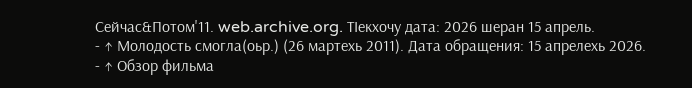Сейчас&Потом'11. web.archive.org. ТӀекхочу дата: 2026 шеран 15 апрель.
- ↑ Молодость смогла(оьр.) (26 мартехь 2011). Дата обращения: 15 апрелехь 2026.
- ↑ Обзор фильма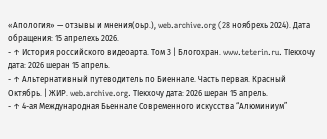«Апология» — отзывы и мнения(оьр.), web.archive.org (28 ноябрехь 2024). Дата обращения: 15 апрелехь 2026.
- ↑ История российского видеоарта. Том 3 | Блогохран. www.teterin.ru. ТӀекхочу дата: 2026 шеран 15 апрель.
- ↑ Альтернативный путеводитель по Биеннале. Часть первая. Красный Октябрь. | ЖИР. web.archive.org. ТӀекхочу дата: 2026 шеран 15 апрель.
- ↑ 4-ая Международная Бьеннале Современного искусства “Алюминиум”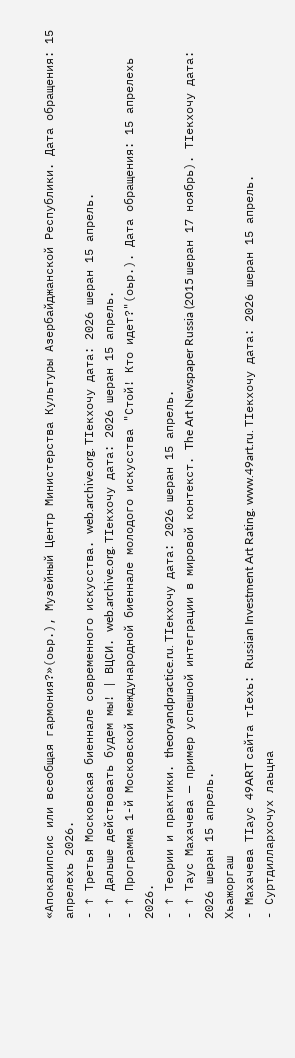«Апокалипсис или всеобщая гармония?»(оьр.), Музейный Центр Министерства Культуры Азербайджанской Республики. Дата обращения: 15 апрелехь 2026.
- ↑ Третья Московская биеннале современного искусства. web.archive.org. ТӀекхочу дата: 2026 шеран 15 апрель.
- ↑ Дальше действовать будем мы! | ВЦСИ. web.archive.org. ТӀекхочу дата: 2026 шеран 15 апрель.
- ↑ Программа 1-й Московской международной биеннале молодого искусства "Стой! Кто идет?"(оьр.). Дата обращения: 15 апрелехь 2026.
- ↑ Теории и практики. theoryandpractice.ru. ТӀекхочу дата: 2026 шеран 15 апрель.
- ↑ Таус Махачева — пример успешной интеграции в мировой контекст. The Art Newspaper Russia (2015 шеран 17 ноябрь). ТӀекхочу дата: 2026 шеран 15 апрель.
Хьажоргаш
- Махачева ТӀаус 49ART сайта тӀехь: Russian Investment Art Rating. www.49art.ru. ТӀекхочу дата: 2026 шеран 15 апрель.
- Суртдиллархочух лаьцна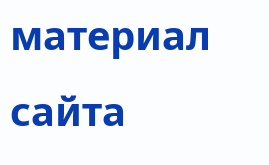материал сайта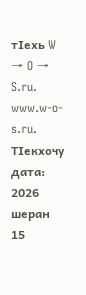тӀехь W → O → S.ru. www.w-o-s.ru. ТӀекхочу дата: 2026 шеран 15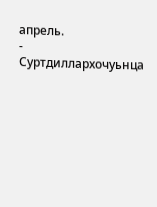апрель.
- Суртдиллархочуьнца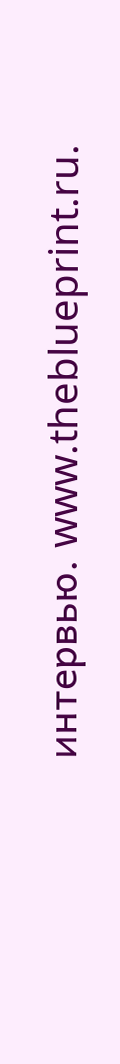интервью. www.theblueprint.ru.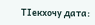ТӀекхочу дата: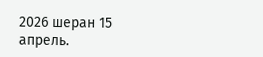2026 шеран 15 апрель.